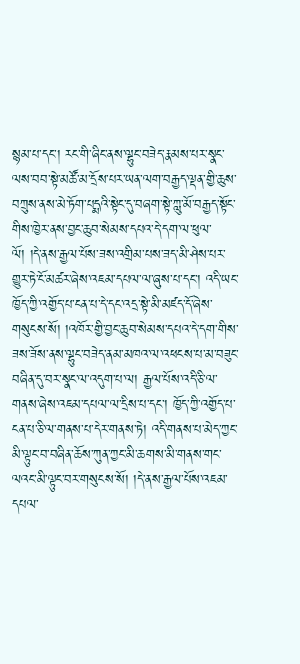སྙམ་པ་དང་། རང་གི་ཞིང་ནས་ལྷུང་བཟེད་རྣམས་པར་སྣང་ལས་བབ་སྟེ་མཚོ་མ་དྲོས་པར་ཡན་ལག་བརྒྱད་ལྡན་གྱི་ཆུས་བཀྲུས་ནས་མེ་ཏོག་པདྨའི་སྟེང་དུ་བཞག་སྟེ་ཀླུ་མོ་བརྒྱད་སྟོང་གིས་ཁྱེར་ནས་བྱང་ཆུབ་སེམས་དཔའ་དེ་དག་ལ་ཕུལ་ལོ། །དེ་ནས་རྒྱལ་པོས་ཟས་འགྲིམ་པས་ཟད་མི་ཤེས་པར་གྱུར་ཏེ་ངོ་མཚར་ཞེས་འཇམ་དཔལ་ལ་ཞུས་པ་དང་། འདི་ཡང་ཁྱོད་ཀྱི་འགྱོད་པ་ངན་པ་དེ་དང་འདྲ་སྟེ་མི་མཛད་དོ་ཞེས་གསུངས་སོ། །འཁོར་གྱི་བྱང་ཆུབ་སེམས་དཔའ་དེ་དག་གིས་ཟས་ཟོས་ནས་ལྷུང་བཟེད་ནམ་མཁའ་ལ་འཕངས་པ་མ་བཟུང་བཞིན་དུ་བར་སྣང་ལ་འདུག་པ་ལ། རྒྱལ་པོས་འདི་ཅི་ལ་གནས་ཞེས་འཇམ་དཔལ་ལ་དྲིས་པ་དང་། ཁྱོད་ཀྱི་འགྱོད་པ་ངན་པ་ཅི་ལ་གནས་པ་དེར་གནས་ཏེ། འདི་གནས་པ་མེད་ཀྱང་མི་ལྟུང་བ་བཞིན་ཆོས་ཀུན་ཀྱང་མི་ཆགས་མི་གནས་གང་ལའང་མི་ལྟུང་བར་གསུངས་སོ། །དེ་ནས་རྒྱལ་པོས་འཇམ་དཔལ་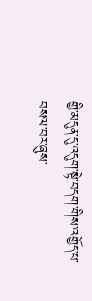གྱི་མདུན་དུ་འདུག་སྟེ་བདག་གིས་འགྱོད་པ་བསལ་བར་ཞུས་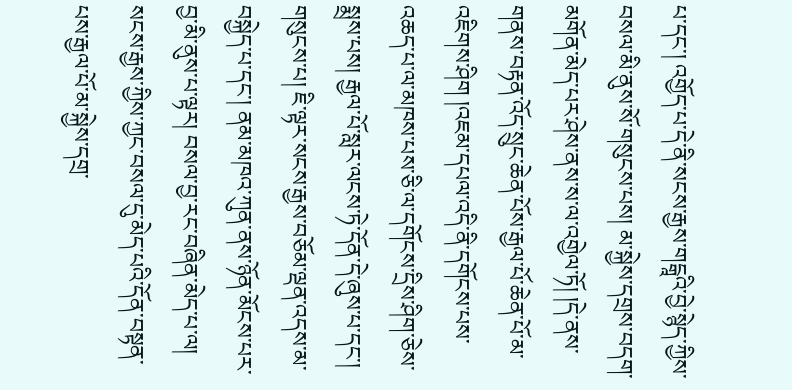པ་དང་། འགྱོད་པ་དེ་ནི་སངས་རྒྱས་གངྒཱའི་བྱེ་སྙེད་ཀྱིས་བསལ་མི་ནུས་སོ་གསུངས་པས། མ་སྐྱེས་དགྲས་བདག་མགོན་མེད་པར་ཤེས་ནས་ས་ལ་འགྱེལ་ཏོ། །དེ་ནས་གནས་བརྟན་འོད་སྲུང་ཆེན་པོས་རྒྱལ་པོ་ཆེན་པོ་མ་འཇིགས་ཤིག །འཇམ་དཔལ་འདི་ནི་དགོངས་པས་འཆད་པ་ལ་མཁས་པས་ཅི་ལ་དགོངས་དྲིས་ཤིག་ཅེས་སྨྲས་པས། རྒྱལ་པོ་སླར་ལངས་ཏེ་དོན་དེ་ཞུས་པ་དང་། གསུངས་པ། ཇི་ལྟར་སངས་རྒྱས་བཅོམ་ལྡན་འདས་མ་བསྐྱེད་པ་དང་། ནམ་མཁའ་ཀུན་ནས་ཉོན་མོངས་པར་བྱ་མི་ནུས་པ་ལྟར། བསལ་བྱ་རང་བཞིན་མེད་པ་ལ། སངས་རྒྱས་ཀྱིས་ཀྱང་བསལ་དུ་མེད་པའི་དོན་བསྟན་པས་རྒྱལ་པོ་མ་སྐྱེས་དགྲ་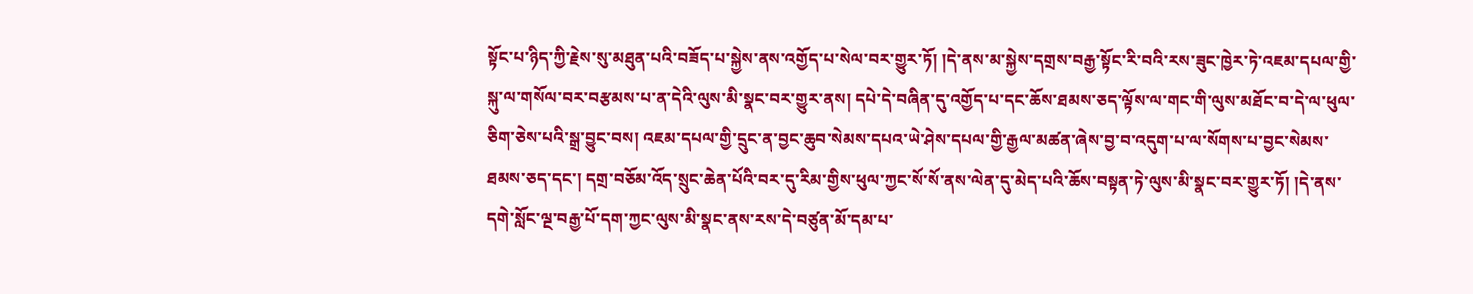སྟོང་པ་ཉིད་ཀྱི་རྗེས་སུ་མཐུན་པའི་བཟོད་པ་སྐྱེས་ནས་འགྱོད་པ་སེལ་བར་གྱུར་ཏོ། །དེ་ནས་མ་སྐྱེས་དགྲས་བརྒྱ་སྟོང་རི་བའི་རས་ཟུང་ཁྱེར་ཏེ་འཇམ་དཔལ་གྱི་སྐུ་ལ་གསོལ་བར་བརྩམས་པ་ན་དེའི་ལུས་མི་སྣང་བར་གྱུར་ནས། དཔེ་དེ་བཞིན་དུ་འགྱོད་པ་དང་ཆོས་ཐམས་ཅད་ལྟོས་ལ་གང་གི་ལུས་མཐོང་བ་དེ་ལ་ཕུལ་ཅིག་ཅེས་པའི་སྒྲ་བྱུང་བས། འཇམ་དཔལ་གྱི་དྲུང་ན་བྱང་ཆུབ་སེམས་དཔའ་ཡེ་ཤེས་དཔལ་གྱི་རྒྱལ་མཚན་ཞེས་བྱ་བ་འདུག་པ་ལ་སོགས་པ་བྱང་སེམས་ཐམས་ཅད་དང་། དགྲ་བཅོམ་འོད་སྲུང་ཆེན་པོའི་བར་དུ་རིམ་གྱིས་ཕུལ་ཀྱང་སོ་སོ་ནས་ལེན་དུ་མེད་པའི་ཆོས་བསྟན་ཏེ་ལུས་མི་སྣང་བར་གྱུར་ཏོ། །དེ་ནས་དགེ་སློང་ལྔ་བརྒྱ་པོ་དག་ཀྱང་ལུས་མི་སྣང་ནས་རས་དེ་བཙུན་མོ་དམ་པ་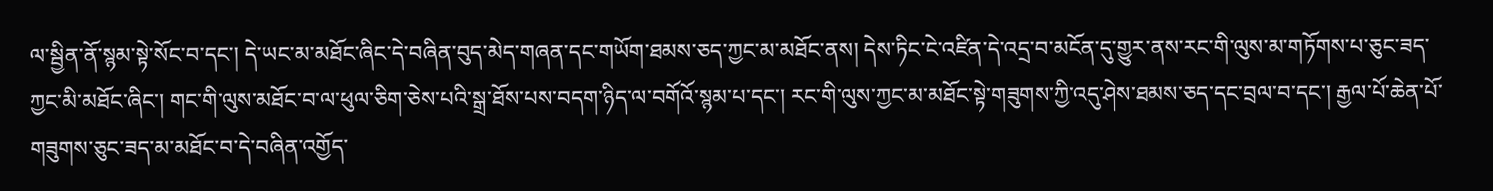ལ་སྦྱིན་ནོ་སྙམ་སྟེ་སོང་བ་དང་། དེ་ཡང་མ་མཐོང་ཞིང་དེ་བཞིན་བུད་མེད་གཞན་དང་གཡོག་ཐམས་ཅད་ཀྱང་མ་མཐོང་ནས། དེས་ཏིང་ངེ་འཛིན་དེ་འདྲ་བ་མངོན་དུ་གྱུར་ནས་རང་གི་ལུས་མ་གཏོགས་པ་ཅུང་ཟད་ཀྱང་མི་མཐོང་ཞིང་། གང་གི་ལུས་མཐོང་བ་ལ་ཕུལ་ཅིག་ཅེས་པའི་སྒྲ་ཐོས་པས་བདག་ཉིད་ལ་བགོའོ་སྙམ་པ་དང་། རང་གི་ལུས་ཀྱང་མ་མཐོང་སྟེ་གཟུགས་ཀྱི་འདུ་ཤེས་ཐམས་ཅད་དང་བྲལ་བ་དང་། རྒྱལ་པོ་ཆེན་པོ་གཟུགས་ཅུང་ཟད་མ་མཐོང་བ་དེ་བཞིན་འགྱོད་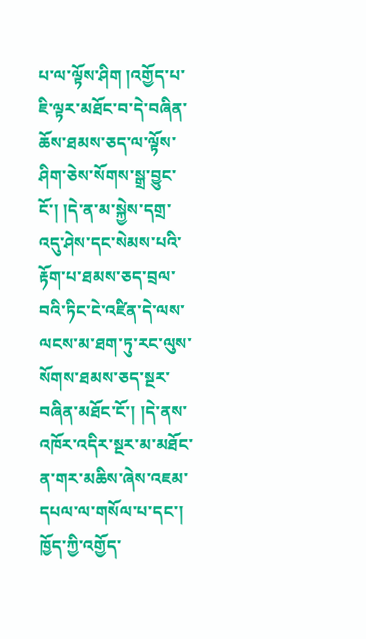པ་ལ་ལྟོས་ཤིག །འགྱོད་པ་ཇི་ལྟར་མཐོང་བ་དེ་བཞིན་ཆོས་ཐམས་ཅད་ལ་ལྟོས་ཤིག་ཅེས་སོགས་སྒྲ་བྱུང་ངོ་། །དེ་ན་མ་སྐྱེས་དགྲ་འདུ་ཤེས་དང་སེམས་པའི་རྟོག་པ་ཐམས་ཅད་བྲལ་བའི་ཏིང་ངེ་འཛིན་དེ་ལས་ལངས་མ་ཐག་ཏུ་རང་ལུས་སོགས་ཐམས་ཅད་སྔར་བཞིན་མཐོང་ངོ་། །དེ་ནས་འཁོར་འདིར་སྔར་མ་མཐོང་ན་གར་མཆིས་ཞེས་འཇམ་དཔལ་ལ་གསོལ་པ་དང་། ཁྱོད་ཀྱི་འགྱོད་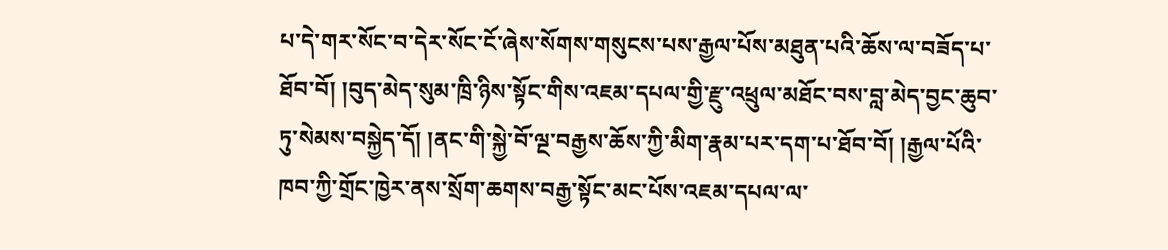པ་དེ་གར་སོང་བ་དེར་སོང་ངོ་ཞེས་སོགས་གསུངས་པས་རྒྱལ་པོས་མཐུན་པའི་ཆོས་ལ་བཟོད་པ་ཐོབ་བོ། །བུད་མེད་སུམ་ཁྲི་ཉིས་སྟོང་གིས་འཇམ་དཔལ་གྱི་རྫུ་འཕྲུལ་མཐོང་བས་བླ་མེད་བྱང་ཆུབ་ཏུ་སེམས་བསྐྱེད་དོ། །ནང་གི་སྐྱེ་བོ་ལྔ་བརྒྱས་ཆོས་ཀྱི་མིག་རྣམ་པར་དག་པ་ཐོབ་བོ། །རྒྱལ་པོའི་ཁབ་ཀྱི་གྲོང་ཁྱེར་ནས་སྲོག་ཆགས་བརྒྱ་སྟོང་མང་པོས་འཇམ་དཔལ་ལ་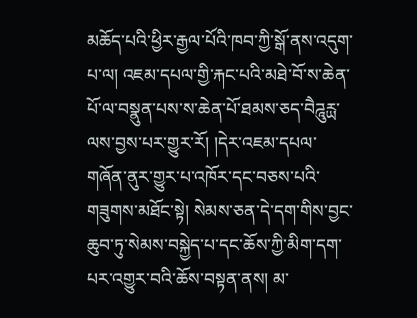མཆོད་པའི་ཕྱིར་རྒྱལ་པོའི་ཁབ་ཀྱི་སྒོ་ནས་འདུག་པ་ལ། འཇམ་དཔལ་གྱི་རྐང་པའི་མཐེ་བོ་ས་ཆེན་པོ་ལ་བསྣུན་པས་ས་ཆེན་པོ་ཐམས་ཅད་བཻཌཱུརྻ་ལས་བྱས་པར་གྱུར་རོ། །དེར་འཇམ་དཔལ་གཞོན་ནུར་གྱུར་པ་འཁོར་དང་བཅས་པའི་གཟུགས་མཐོང་སྟེ། སེམས་ཅན་དེ་དག་གིས་བྱང་ཆུབ་ཏུ་སེམས་བསྐྱེད་པ་དང་ཆོས་ཀྱི་མིག་དག་པར་འགྱུར་བའི་ཆོས་བསྟན་ནས། མ་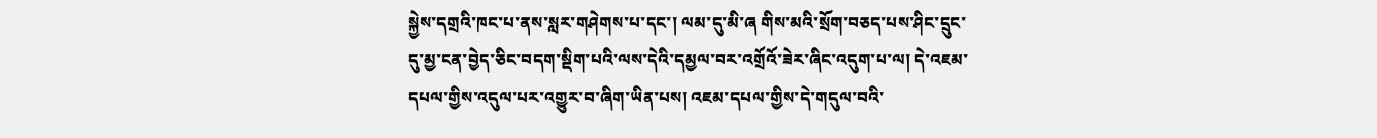སྐྱེས་དགྲའི་ཁང་པ་ནས་སླར་གཤེགས་པ་དང་། ལམ་དུ་མི་ཞ གིས་མའི་སྲོག་བཅད་པས་ཤིང་དྲུང་དུ་མྱ་ངན་བྱེད་ཅིང་བདག་སྡིག་པའི་ལས་དེའི་དམྱལ་བར་འགྲོའོ་ཟེར་ཞིང་འདུག་པ་ལ། དེ་འཇམ་དཔལ་གྱིས་འདུལ་པར་འགྱུར་བ་ཞིག་ཡིན་པས། འཇམ་དཔལ་གྱིས་དེ་གདུལ་བའི་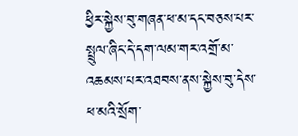ཕྱིར་སྐྱེས་བུ་གཞན་ཕ་མ་དང་བཅས་པར་སྤྲུལ་ཞིང་དེ་དག་ལམ་གར་འགྲོ་མ་འཆམས་པར་འཐབས་ནས་སྐྱེས་བུ་དེས་ཕ་མའི་སྲོག་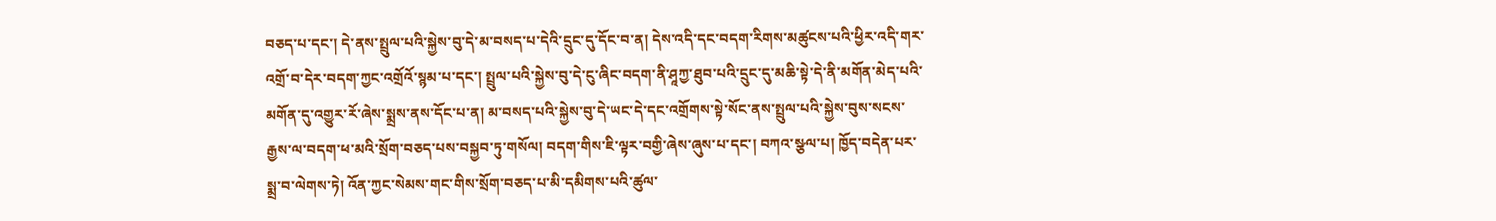བཅད་པ་དང་། དེ་ནས་སྤྲུལ་པའི་སྐྱེས་བུ་དེ་མ་བསད་པ་དེའི་དྲུང་དུ་དོང་བ་ན། དེས་འདི་དང་བདག་རིགས་མཚུངས་པའི་ཕྱིར་འདི་གར་འགྲོ་བ་དེར་བདག་ཀྱང་འགྲོའོ་སྙམ་པ་དང་། སྤྲུལ་པའི་སྐྱེས་བུ་དེ་ངུ་ཞིང་བདག་ནི་ཤཱཀྱ་ཐུབ་པའི་དྲུང་དུ་མཆི་སྟེ་དེ་ནི་མགོན་མེད་པའི་མགོན་དུ་འགྱུར་རོ་ཞེས་སྨྲས་ནས་དོང་པ་ན། མ་བསད་པའི་སྐྱེས་བུ་དེ་ཡང་དེ་དང་འགྲོགས་སྟེ་སོང་ནས་སྤྲུལ་པའི་སྐྱེས་བུས་སངས་རྒྱས་ལ་བདག་ཕ་མའི་སྲོག་བཅད་པས་བསྐྱབ་ཏུ་གསོལ། བདག་གིས་ཇི་ལྟར་བགྱི་ཞེས་ཞུས་པ་དང་། བཀའ་སྩལ་པ། ཁྱོད་བདེན་པར་སྨྲ་བ་ལེགས་ཏེ། འོན་ཀྱང་སེམས་གང་གིས་སྲོག་བཅད་པ་མི་དམིགས་པའི་ཚུལ་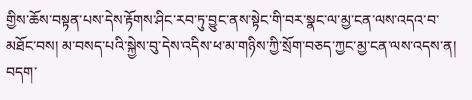གྱིས་ཆོས་བསྟན་པས་དེས་རྟོགས་ཤིང་རབ་ཏུ་བྱུང་ནས་སྟེང་གི་བར་སྣང་ལ་མྱ་ངན་ལས་འདའ་བ་མཐོང་བས། མ་བསད་པའི་སྐྱེས་བུ་དེས་འདིས་ཕ་མ་གཉིས་ཀྱི་སྲོག་བཅད་ཀྱང་མྱ་ངན་ལས་འདས་ན། བདག་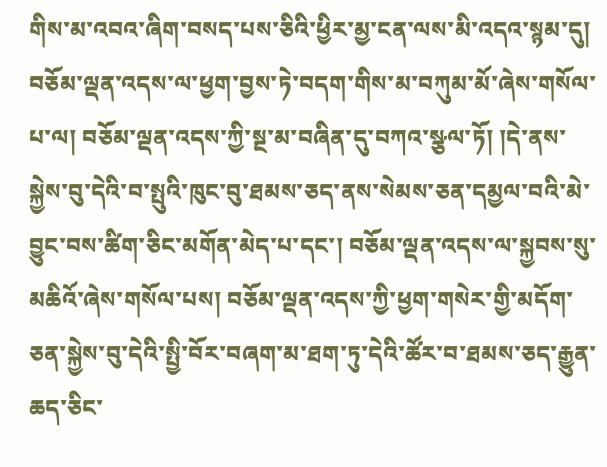གིས་མ་འབའ་ཞིག་བསད་པས་ཅིའི་ཕྱིར་མྱ་ངན་ལས་མི་འདའ་སྙམ་དུ། བཅོམ་ལྡན་འདས་ལ་ཕྱག་བྱས་ཏེ་བདག་གིས་མ་བཀུམ་མོ་ཞེས་གསོལ་པ་ལ། བཅོམ་ལྡན་འདས་ཀྱི་སྔ་མ་བཞིན་དུ་བཀའ་སྩལ་ཏོ། །དེ་ནས་སྐྱེས་བུ་དེའི་བ་སྤུའི་ཁུང་བུ་ཐམས་ཅད་ནས་སེམས་ཅན་དམྱལ་བའི་མེ་བྱུང་བས་ཚིག་ཅིང་མགོན་མེད་པ་དང་། བཅོམ་ལྡན་འདས་ལ་སྐྱབས་སུ་མཆིའོ་ཞེས་གསོལ་པས། བཅོམ་ལྡན་འདས་ཀྱི་ཕྱག་གསེར་གྱི་མདོག་ཅན་སྐྱེས་བུ་དེའི་སྤྱི་བོར་བཞག་མ་ཐག་ཏུ་དེའི་ཚོར་བ་ཐམས་ཅད་རྒྱུན་ཆད་ཅིང་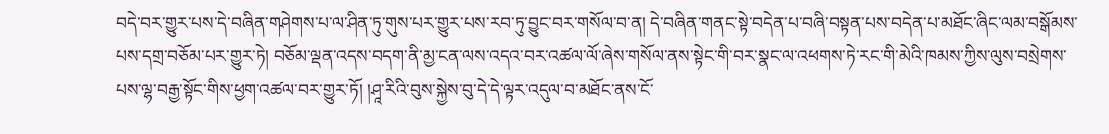བདེ་བར་གྱུར་པས་དེ་བཞིན་གཤེགས་པ་ལ་ཤིན་ཏུ་གུས་པར་གྱུར་པས་རབ་ཏུ་བྱུང་བར་གསོལ་བ་ན། དེ་བཞིན་གནང་སྟེ་བདེན་པ་བཞི་བསྟན་པས་བདེན་པ་མཐོང་ཞིང་ལམ་བསྒོམས་པས་དགྲ་བཅོམ་པར་གྱུར་ཏེ། བཅོམ་ལྡན་འདས་བདག་ནི་མྱ་ངན་ལས་འདའ་བར་འཚལ་ལོ་ཞེས་གསོལ་ནས་སྟེང་གི་བར་སྣང་ལ་འཕགས་ཏེ་རང་གི་མེའི་ཁམས་ཀྱིས་ལུས་བསྲེགས་པས་ལྷ་བརྒྱ་སྟོང་གིས་ཕྱག་འཚལ་བར་གྱུར་ཏོ། །ཤཱ་རིའི་བུས་སྐྱེས་བུ་དེ་དེ་ལྟར་འདུལ་བ་མཐོང་ནས་ངོ་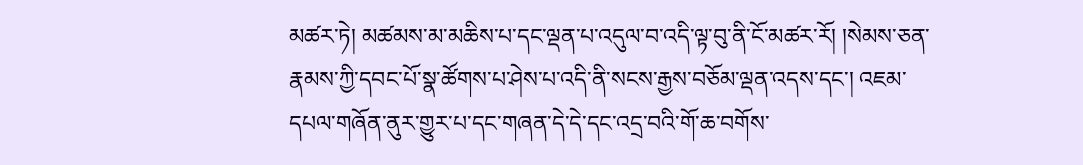མཚར་ཏེ། མཚམས་མ་མཆིས་པ་དང་ལྡན་པ་འདུལ་བ་འདི་ལྟ་བུ་ནི་ངོ་མཚར་རོ། །སེམས་ཅན་རྣམས་ཀྱི་དབང་པོ་སྣ་ཚོགས་པ་ཤེས་པ་འདི་ནི་སངས་རྒྱས་བཅོམ་ལྡན་འདས་དང་། འཇམ་དཔལ་གཞོན་ནུར་གྱུར་པ་དང་གཞན་དེ་དེ་དང་འདྲ་བའི་གོ་ཆ་བགོས་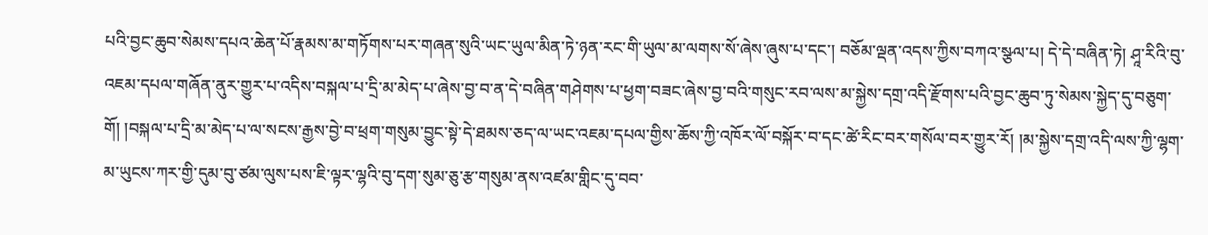པའི་བྱང་ཆུབ་སེམས་དཔའ་ཆེན་པོ་རྣམས་མ་གཏོགས་པར་གཞན་སུའི་ཡང་ཡུལ་མིན་ཏེ་ཉན་རང་གི་ཡུལ་མ་ལགས་སོ་ཞེས་ཞུས་པ་དང་། བཅོམ་ལྡན་འདས་ཀྱིས་བཀའ་སྩལ་པ། དེ་དེ་བཞིན་ཏེ། ཤཱ་རིའི་བུ་འཇམ་དཔལ་གཞོན་ནུར་གྱུར་པ་འདིས་བསྐལ་པ་དྲི་མ་མེད་པ་ཞེས་བྱ་བ་ན་དེ་བཞིན་གཤེགས་པ་ཕྱག་བཟང་ཞེས་བྱ་བའི་གསུང་རབ་ལས་མ་སྐྱེས་དགྲ་འདི་རྫོགས་པའི་བྱང་ཆུབ་ཏུ་སེམས་སྐྱེད་དུ་བཅུག་གོ། །བསྐལ་པ་དྲི་མ་མེད་པ་ལ་སངས་རྒྱས་བྱེ་བ་ཕྲག་གསུམ་བྱུང་སྟེ་དེ་ཐམས་ཅད་ལ་ཡང་འཇམ་དཔལ་གྱིས་ཆོས་ཀྱི་འཁོར་ལོ་བསྐོར་བ་དང་ཚེ་རིང་བར་གསོལ་བར་གྱུར་རོ། །མ་སྐྱེས་དགྲ་འདི་ལས་ཀྱི་ལྷག་མ་ཡུངས་ཀར་གྱི་དུམ་བུ་ཙམ་ལུས་པས་ཇི་ལྟར་ལྷའི་བུ་དག་སུམ་ཅུ་རྩ་གསུམ་ནས་འཛམ་གླིང་དུ་བབ་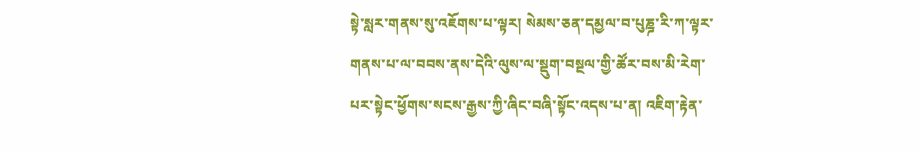སྟེ་སླར་གནས་སུ་འཇོགས་པ་ལྟར། སེམས་ཅན་དམྱལ་བ་པུཎྜ་རི་ཀ་ལྟར་གནས་པ་ལ་བབས་ནས་དེའི་ལུས་ལ་སྡུག་བསྔལ་གྱི་ཚོར་བས་མི་རེག་པར་སྟེང་ཕྱོགས་སངས་རྒྱས་ཀྱི་ཞིང་བཞི་སྟོང་འདས་པ་ན། འཇིག་རྟེན་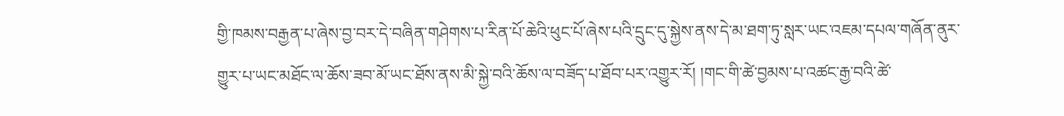གྱི་ཁམས་བརྒྱན་པ་ཞེས་བྱ་བར་དེ་བཞིན་གཤེགས་པ་རིན་པོ་ཆེའི་ཕུང་པོ་ཞེས་པའི་དྲུང་དུ་སྐྱེས་ནས་དེ་མ་ཐག་ཏུ་སླར་ཡང་འཇམ་དཔལ་གཞོན་ནུར་གྱུར་པ་ཡང་མཐོང་ལ་ཆོས་ཟབ་མོ་ཡང་ཐོས་ནས་མི་སྐྱེ་བའི་ཆོས་ལ་བཟོད་པ་ཐོབ་པར་འགྱུར་རོ། །གང་གི་ཚེ་བྱམས་པ་འཚང་རྒྱ་བའི་ཚེ་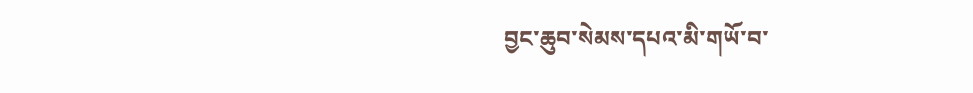བྱང་ཆུབ་སེམས་དཔའ་མི་གཡོ་བ་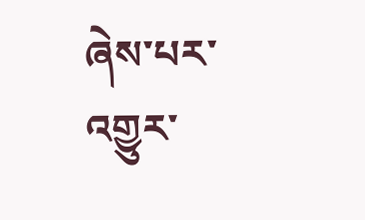ཞེས་པར་འགྱུར་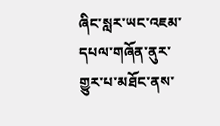ཞིང་སླར་ཡང་འཇམ་དཔལ་གཞོན་ནུར་གྱུར་པ་མཐོང་ནས་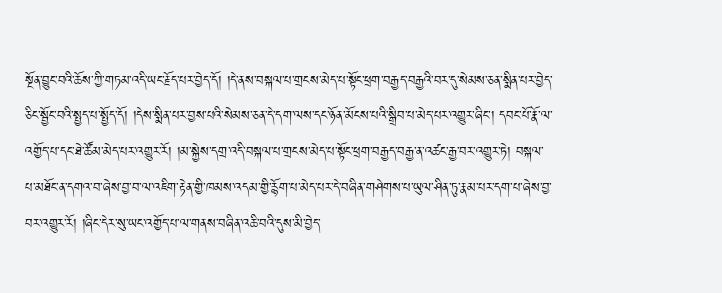སྔོན་བྱུང་བའི་ཆོས་ཀྱི་གཏམ་འདི་ཡང་རྗོད་པར་བྱེད་དོ། །དེ་ནས་བསྐལ་པ་གྲངས་མེད་པ་སྟོང་ཕྲག་བརྒྱད་བརྒྱའི་བར་དུ་སེམས་ཅན་སྨིན་པར་བྱེད་ཅིང་སྦྱོང་བའི་སྤྱད་པ་སྤྱོད་དོ། །དེས་སྨིན་པར་བྱས་པའི་སེམས་ཅན་དེ་དག་ལས་དང་ཉོན་མོངས་པའི་སྒྲིབ་པ་མེད་པར་འགྱུར་ཞིང་། དབང་པོ་རྣོ་ལ་འགྱོད་པ་དང་ཐེ་ཚོམ་མེད་པར་འགྱུར་རོ། །མ་སྐྱེས་དགྲ་འདི་བསྐལ་པ་གྲངས་མེད་པ་སྟོང་ཕྲག་བརྒྱད་བརྒྱ་ན་འཚང་རྒྱ་བར་འགྱུར་ཏེ། བསྐལ་པ་མཐོང་ན་དགའ་བ་ཞེས་བྱ་བ་ལ་འཇིག་རྟེན་གྱི་ཁམས་འདམ་གྱི་རྙོག་པ་མེད་པར་དེ་བཞིན་གཤེགས་པ་ཡུལ་ཤིན་ཏུ་རྣམ་པར་དག་པ་ཞེས་བྱ་བར་འགྱུར་རོ། །ཞིང་དེར་སུ་ཡང་འགྱོད་པ་ལ་གནས་བཞིན་འཆི་བའི་དུས་མི་བྱེད་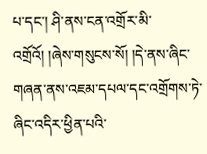པ་དང་། ཤི་ནས་ངན་འགྲོར་མི་འགྲོའོ། །ཞེས་གསུངས་སོ། །དེ་ནས་ཞིང་གཞན་ནས་འཇམ་དཔལ་དང་འགྲོགས་ཏེ་ཞིང་འདིར་ཕྱིན་པའི་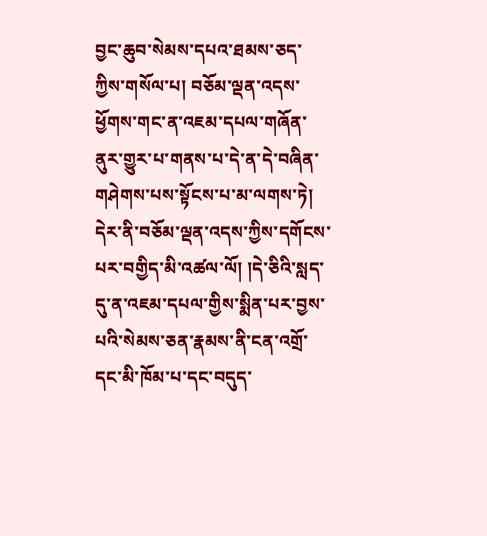བྱང་ཆུབ་སེམས་དཔའ་ཐམས་ཅད་ཀྱིས་གསོལ་པ། བཅོམ་ལྡན་འདས་ཕྱོགས་གང་ན་འཇམ་དཔལ་གཞོན་ནུར་གྱུར་པ་གནས་པ་དེ་ན་དེ་བཞིན་གཤེགས་པས་སྟོངས་པ་མ་ལགས་ཏེ། དེར་ནི་བཅོམ་ལྡན་འདས་ཀྱིས་དགོངས་པར་བགྱིད་མི་འཚལ་ལོ། །དེ་ཅིའི་སླད་དུ་ན་འཇམ་དཔལ་གྱིས་སྨིན་པར་བྱས་པའི་སེམས་ཅན་རྣམས་ནི་ངན་འགྲོ་དང་མི་ཁོམ་པ་དང་བདུད་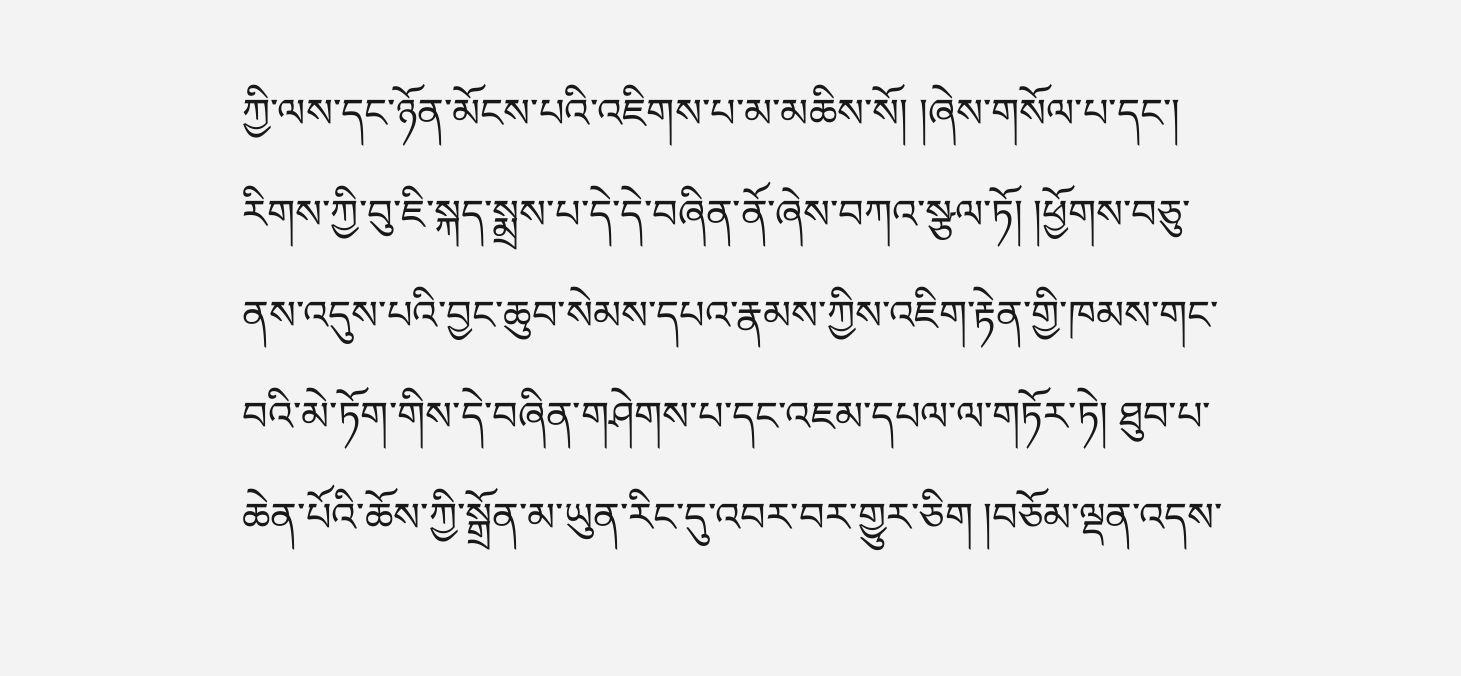ཀྱི་ལས་དང་ཉོན་མོངས་པའི་འཇིགས་པ་མ་མཆིས་སོ། །ཞེས་གསོལ་པ་དང་། རིགས་ཀྱི་བུ་ཇི་སྐད་སྨྲས་པ་དེ་དེ་བཞིན་ནོ་ཞེས་བཀའ་སྩལ་ཏོ། །ཕྱོགས་བཅུ་ནས་འདུས་པའི་བྱང་ཆུབ་སེམས་དཔའ་རྣམས་ཀྱིས་འཇིག་རྟེན་གྱི་ཁམས་གང་བའི་མེ་ཏོག་གིས་དེ་བཞིན་གཤེགས་པ་དང་འཇམ་དཔལ་ལ་གཏོར་ཏེ། ཐུབ་པ་ཆེན་པོའི་ཆོས་ཀྱི་སྒྲོན་མ་ཡུན་རིང་དུ་འབར་བར་གྱུར་ཅིག །བཅོམ་ལྡན་འདས་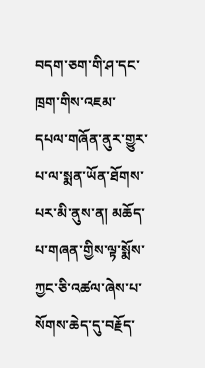བདག་ཅག་གི་ཤ་དང་ཁྲག་གིས་འཇམ་དཔལ་གཞོན་ནུར་གྱུར་པ་ལ་སྨན་ཡོན་ཐོགས་པར་མི་ནུས་ན། མཆོད་པ་གཞན་གྱིས་ལྟ་སྨོས་ཀྱང་ཅི་འཚལ་ཞེས་པ་སོགས་ཆེད་དུ་བརྗོད་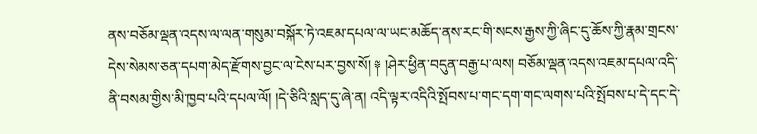ནས་བཅོམ་ལྡན་འདས་ལ་ལན་གསུམ་བསྐོར་ཏེ་འཇམ་དཔལ་ལ་ཡང་མཆོད་ནས་རང་གི་སངས་རྒྱས་ཀྱི་ཞིང་དུ་ཆོས་ཀྱི་རྣམ་གྲངས་དེས་སེམས་ཅན་དཔག་མེད་རྫོགས་བྱང་ལ་ངེས་པར་བྱས་སོ། ༈ །ཤེར་ཕྱིན་བདུན་བརྒྱ་པ་ལས། བཅོམ་ལྡན་འདས་འཇམ་དཔལ་འདི་ནི་བསམ་གྱིས་མི་ཁྱབ་པའི་དཔལ་ལོ། །དེ་ཅིའི་སླད་དུ་ཞེ་ན། འདི་ལྟར་འདིའི་སྤོབས་པ་གང་དག་གང་ལགས་པའི་སྤོབས་པ་དེ་དང་དེ་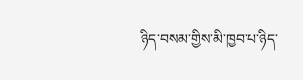ཉིད་བསམ་གྱིས་མི་ཁྱབ་པ་ཉིད་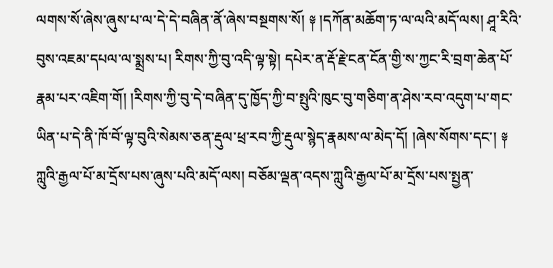ལགས་སོ་ཞེས་ཞུས་པ་ལ་དེ་དེ་བཞིན་ནོ་ཞེས་བསྔགས་སོ། ༈ །དཀོན་མཆོག་ཏ་ལ་ལའི་མདོ་ལས། ཤཱ་རིའི་བུས་འཇམ་དཔལ་ལ་སྨྲས་པ། རིགས་ཀྱི་བུ་འདི་ལྟ་སྟེ། དཔེར་ན་རྡོ་རྗེ་ངན་ངོན་གྱི་ས་ཀྱང་རི་བྲག་ཆེན་པོ་རྣམ་པར་འཇིག་གོ། །རིགས་ཀྱི་བུ་དེ་བཞིན་དུ་ཁྱོད་ཀྱི་བ་སྤུའི་ཁུང་བུ་གཅིག་ན་ཤེས་རབ་འདུག་པ་གང་ཡིན་པ་དེ་ནི་ཁོ་བོ་ལྟ་བུའི་སེམས་ཅན་རྡུལ་ཕྲ་རབ་ཀྱི་རྡུལ་སྙེད་རྣམས་ལ་མེད་དོ། །ཞེས་སོགས་དང་། ༈ ཀླུའི་རྒྱལ་པོ་མ་དྲོས་པས་ཞུས་པའི་མདོ་ལས། བཅོམ་ལྡན་འདས་ཀླུའི་རྒྱལ་པོ་མ་དྲོས་པས་སྤྱན་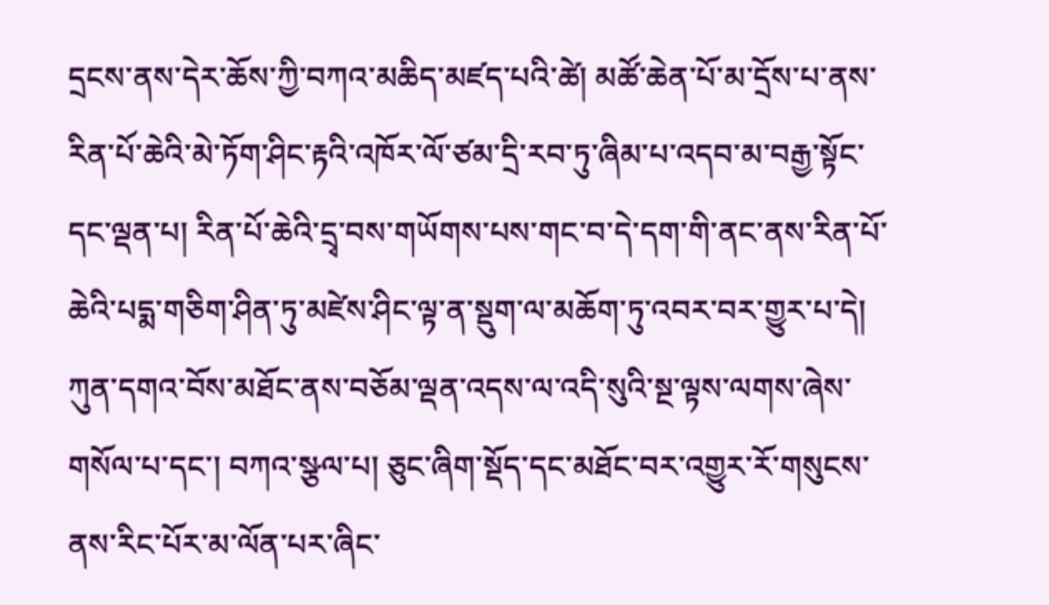དྲངས་ནས་དེར་ཆོས་ཀྱི་བཀའ་མཆིད་མཛད་པའི་ཚེ། མཚོ་ཆེན་པོ་མ་དྲོས་པ་ནས་རིན་པོ་ཆེའི་མེ་ཏོག་ཤིང་རྟའི་འཁོར་ལོ་ཙམ་དྲི་རབ་ཏུ་ཞིམ་པ་འདབ་མ་བརྒྱ་སྟོང་དང་ལྡན་པ། རིན་པོ་ཆེའི་དྲྭ་བས་གཡོགས་པས་གང་བ་དེ་དག་གི་ནང་ནས་རིན་པོ་ཆེའི་པདྨ་གཅིག་ཤིན་ཏུ་མཛེས་ཤིང་ལྟ་ན་སྡུག་ལ་མཆོག་ཏུ་འབར་བར་གྱུར་པ་དེ། ཀུན་དགའ་བོས་མཐོང་ནས་བཅོམ་ལྡན་འདས་ལ་འདི་སུའི་སྔ་ལྟས་ལགས་ཞེས་གསོལ་པ་དང་། བཀའ་སྩལ་པ། ཅུང་ཞིག་སྡོད་དང་མཐོང་བར་འགྱུར་རོ་གསུངས་ནས་རིང་པོར་མ་ལོན་པར་ཞིང་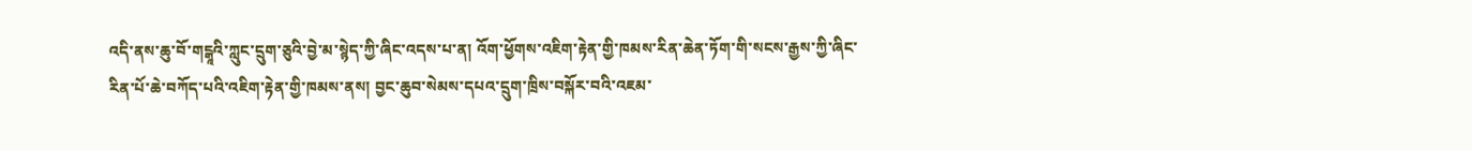འདི་ནས་ཆུ་བོ་གངྒཱའི་ཀླུང་དྲུག་ཅུའི་བྱེ་མ་སྙེད་ཀྱི་ཞིང་འདས་པ་ན། འོག་ཕྱོགས་འཇིག་རྟེན་གྱི་ཁམས་རིན་ཆེན་ཏོག་གི་སངས་རྒྱས་ཀྱི་ཞིང་རིན་པོ་ཆེ་བཀོད་པའི་འཇིག་རྟེན་གྱི་ཁམས་ནས། བྱང་ཆུབ་སེམས་དཔའ་དྲུག་ཁྲིས་བསྐོར་བའི་འཇམ་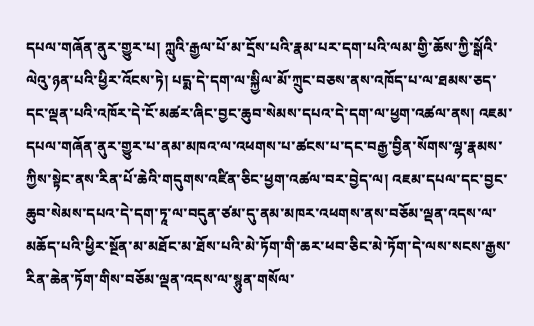དཔལ་གཞོན་ནུར་གྱུར་པ། ཀླུའི་རྒྱལ་པོ་མ་དྲོས་པའི་རྣམ་པར་དག་པའི་ལམ་གྱི་ཆོས་ཀྱི་སྒོའི་ལེའུ་ཉན་པའི་ཕྱིར་འོངས་ཏེ། པདྨ་དེ་དག་ལ་སྐྱིལ་མོ་ཀྲུང་བཅས་ནས་འཁོད་པ་ལ་ཐམས་ཅད་དང་ལྡན་པའི་འཁོར་དེ་ངོ་མཚར་ཞིང་བྱང་ཆུབ་སེམས་དཔའ་དེ་དག་ལ་ཕྱག་འཚལ་ནས། འཇམ་དཔལ་གཞོན་ནུར་གྱུར་པ་ནམ་མཁའ་ལ་འཕགས་པ་ཚངས་པ་དང་བརྒྱ་བྱིན་སོགས་ལྷ་རྣམས་ཀྱིས་སྟེང་ནས་རིན་པོ་ཆེའི་གདུགས་འཛིན་ཅིང་ཕྱག་འཚལ་བར་བྱེད་ལ། འཇམ་དཔལ་དང་བྱང་ཆུབ་སེམས་དཔའ་དེ་དག་ཏཱ་ལ་བདུན་ཙམ་དུ་ནམ་མཁར་འཕགས་ནས་བཅོམ་ལྡན་འདས་ལ་མཆོད་པའི་ཕྱིར་སྔོན་མ་མཐོང་མ་ཐོས་པའི་མེ་ཏོག་གི་ཆར་ཕབ་ཅིང་མེ་ཏོག་དེ་ལས་སངས་རྒྱས་རིན་ཆེན་ཏོག་གིས་བཅོམ་ལྡན་འདས་ལ་སྙུན་གསོལ་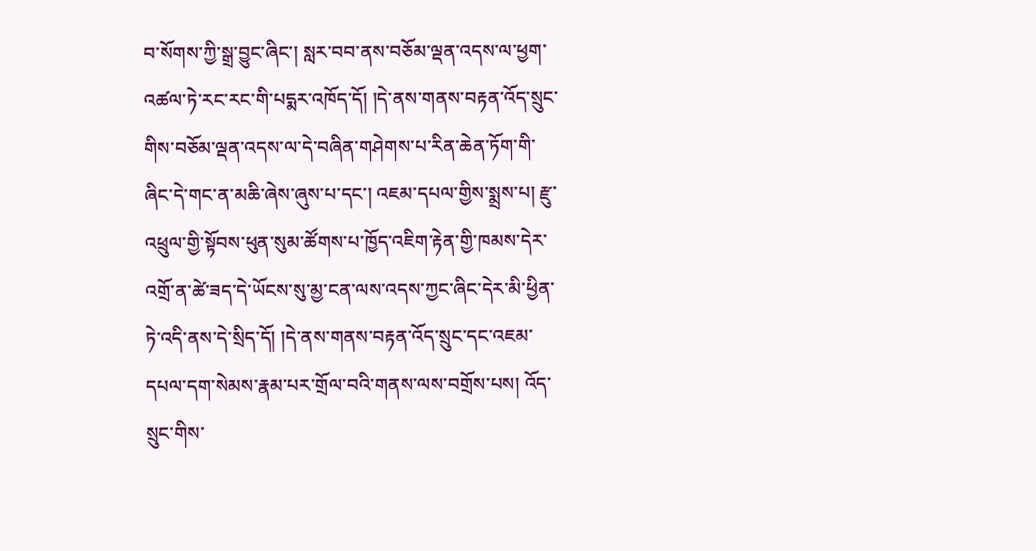བ་སོགས་ཀྱི་སྒྲ་བྱུང་ཞིང་། སླར་བབ་ནས་བཅོམ་ལྡན་འདས་ལ་ཕྱག་འཚལ་ཏེ་རང་རང་གི་པདྨར་འཁོད་དོ། །དེ་ནས་གནས་བརྟན་འོད་སྲུང་གིས་བཅོམ་ལྡན་འདས་ལ་དེ་བཞིན་གཤེགས་པ་རིན་ཆེན་ཏོག་གི་ཞིང་དེ་གང་ན་མཆི་ཞེས་ཞུས་པ་དང་། འཇམ་དཔལ་གྱིས་སྨྲས་པ། རྫུ་འཕྲུལ་གྱི་སྟོབས་ཕུན་སུམ་ཚོགས་པ་ཁྱོད་འཇིག་རྟེན་གྱི་ཁམས་དེར་འགྲོ་ན་ཚེ་ཟད་དེ་ཡོངས་སུ་མྱ་ངན་ལས་འདས་ཀྱང་ཞིང་དེར་མི་ཕྱིན་ཏེ་འདི་ནས་དེ་སྲིད་དོ། །དེ་ནས་གནས་བརྟན་འོད་སྲུང་དང་འཇམ་དཔལ་དག་སེམས་རྣམ་པར་གྲོལ་བའི་གནས་ལས་བགྲོས་པས། འོད་སྲུང་གིས་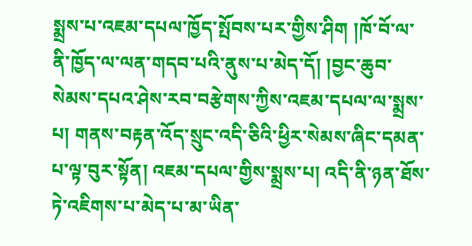སྨྲས་པ་འཇམ་དཔལ་ཁྱོད་སྤོབས་པར་གྱིས་ཤིག །ཁོ་བོ་ལ་ནི་ཁྱོད་ལ་ལན་གདབ་པའི་ནུས་པ་མེད་དོ། །བྱང་ཆུབ་སེམས་དཔའ་ཤེས་རབ་བརྩེགས་ཀྱིས་འཇམ་དཔལ་ལ་སྨྲས་པ། གནས་བརྟན་འོད་སྲུང་འདི་ཅིའི་ཕྱིར་སེམས་ཞིང་དམན་པ་ལྟ་བུར་སྟོན། འཇམ་དཔལ་གྱིས་སྨྲས་པ། འདི་ནི་ཉན་ཐོས་ཏེ་འཇིགས་པ་མེད་པ་མ་ཡིན་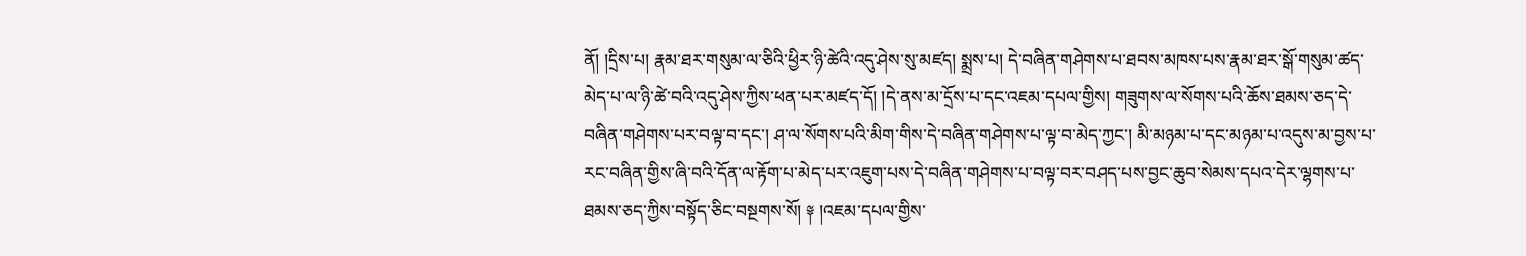ནོ། །དྲིས་པ། རྣམ་ཐར་གསུམ་ལ་ཅིའི་ཕྱིར་ཉི་ཚེའི་འདུ་ཤེས་སུ་མཛད། སྨྲས་པ། དེ་བཞིན་གཤེགས་པ་ཐབས་མཁས་པས་རྣམ་ཐར་སྒོ་གསུམ་ཚད་མེད་པ་ལ་ཉི་ཚེ་བའི་འདུ་ཤེས་ཀྱིས་ཕན་པར་མཛད་དོ། །དེ་ནས་མ་དྲོས་པ་དང་འཇམ་དཔལ་གྱིས། གཟུགས་ལ་སོགས་པའི་ཆོས་ཐམས་ཅད་དེ་བཞིན་གཤེགས་པར་བལྟ་བ་དང་། ཤ་ལ་སོགས་པའི་མིག་གིས་དེ་བཞིན་གཤེགས་པ་ལྟ་བ་མེད་ཀྱང་། མི་མཉམ་པ་དང་མཉམ་པ་འདུས་མ་བྱས་པ་རང་བཞིན་གྱིས་ཞི་བའི་དོན་ལ་རྟོག་པ་མེད་པར་འཇུག་པས་དེ་བཞིན་གཤེགས་པ་བལྟ་བར་བཤད་པས་བྱང་ཆུབ་སེམས་དཔའ་དེར་ལྷགས་པ་ཐམས་ཅད་ཀྱིས་བསྟོད་ཅིང་བསྔགས་སོ། ༈ །འཇམ་དཔལ་གྱིས་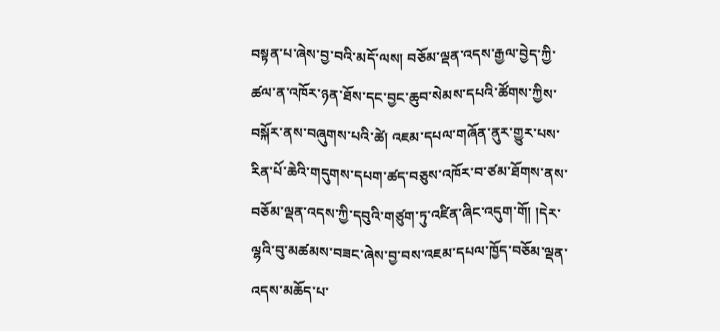བསྟན་པ་ཞེས་བྱ་བའི་མདོ་ལས། བཅོམ་ལྡན་འདས་རྒྱལ་བྱེད་ཀྱི་ཚལ་ན་འཁོར་ཉན་ཐོས་དང་བྱང་ཆུབ་སེམས་དཔའི་ཚོགས་ཀྱིས་བསྐོར་ནས་བཞུགས་པའི་ཚེ། འཇམ་དཔལ་གཞོན་ནུར་གྱུར་པས་རིན་པོ་ཆེའི་གདུགས་དཔག་ཚད་བཅུས་འཁོར་བ་ཙམ་ཐོགས་ནས་བཅོམ་ལྡན་འདས་ཀྱི་དབུའི་གཙུག་ཏུ་འཛིན་ཞིང་འདུག་གོ། །དེར་ལྷའི་བུ་མཚམས་བཟང་ཞེས་བྱ་བས་འཇམ་དཔལ་ཁྱོད་བཅོམ་ལྡན་འདས་མཆོད་པ་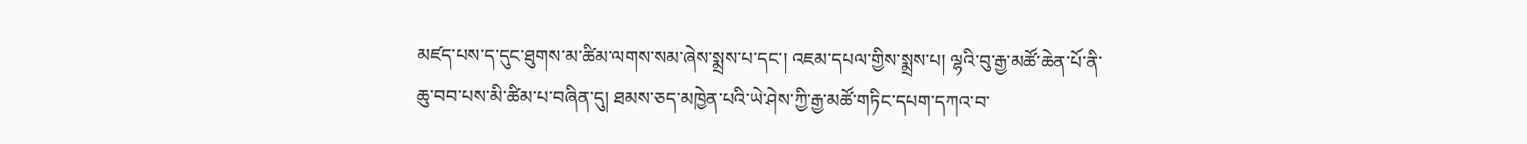མཛད་པས་ད་དུང་ཐུགས་མ་ཚིམ་ལགས་སམ་ཞེས་སྨྲས་པ་དང་། འཇམ་དཔལ་གྱིས་སྨྲས་པ། ལྷའི་བུ་རྒྱ་མཚོ་ཆེན་པོ་ནི་ཆུ་བབ་པས་མི་ཚིམ་པ་བཞིན་དུ། ཐམས་ཅད་མཁྱེན་པའི་ཡེ་ཤེས་ཀྱི་རྒྱ་མཚོ་གཏིང་དཔག་དཀའ་བ་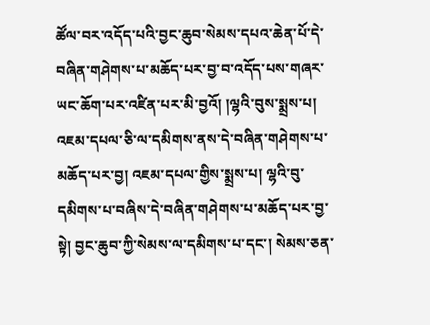ཚོལ་བར་འདོད་པའི་བྱང་ཆུབ་སེམས་དཔའ་ཆེན་པོ་དེ་བཞིན་གཤེགས་པ་མཆོད་པར་བྱ་བ་འདོད་པས་གཞར་ཡང་ཆོག་པར་འཛིན་པར་མི་བྱའོ། །ལྷའི་བུས་སྨྲས་པ། འཇམ་དཔལ་ཅི་ལ་དམིགས་ནས་དེ་བཞིན་གཤེགས་པ་མཆོད་པར་བྱ། འཇམ་དཔལ་གྱིས་སྨྲས་པ། ལྷའི་བུ་དམིགས་པ་བཞིས་དེ་བཞིན་གཤེགས་པ་མཆོད་པར་བྱ་སྟེ། བྱང་ཆུབ་ཀྱི་སེམས་ལ་དམིགས་པ་དང་། སེམས་ཅན་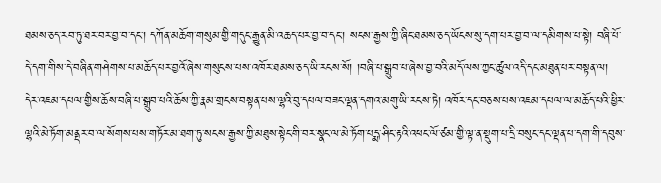ཐམས་ཅད་རབ་ཏུ་ཐར་བར་བྱ་བ་དང་། དཀོན་མཆོག་གསུམ་གྱི་གདུང་རྒྱུན་མི་འཆད་པར་བྱ་བ་དང་། སངས་རྒྱས་ཀྱི་ཞིང་ཐམས་ཅད་ཡོངས་སུ་དག་པར་བྱ་བ་ལ་དམིགས་པ་སྟེ། བཞི་པོ་དེ་དག་གིས་དེ་བཞིན་གཤེགས་པ་མཆོད་པར་བྱའོ་ཞེས་གསུངས་པས་འཁོར་ཐམས་ཅད་ཡི་རངས་སོ། །བཞི་པ་སྒྲུབ་པ་ཞེས་བྱ་བའི་མདོ་ལས་ཀྱང་ཚུལ་འདི་དང་མཐུན་པར་བསྟན་ལ། དེར་འཇམ་དཔལ་གྱིས་ཆོས་བཞི་པ་སྒྲུབ་པའི་ཆོས་ཀྱི་རྣམ་གྲངས་བསྟན་པས་ལྷའི་བུ་དཔལ་བཟང་ལྡན་དགའ་མགུ་ཡི་རངས་ཏེ། འཁོར་དང་བཅས་པས་འཇམ་དཔལ་ལ་མཆོད་པའི་ཕྱིར་ལྷའི་མེ་ཏོག་མནྡར་བ་ལ་སོགས་པས་གཏོར་མ་ཐག་ཏུ་སངས་རྒྱས་ཀྱི་མཐུས་སྟེང་གི་བར་སྣང་ལ་མེ་ཏོག་པདྨ་ཤིང་རྟའི་འཕང་ལོ་ཙམ་གྱི་ལྟ་ན་སྡུག་པ་དྲི་བསུང་དང་ལྡན་པ་དག་གི་དབུས་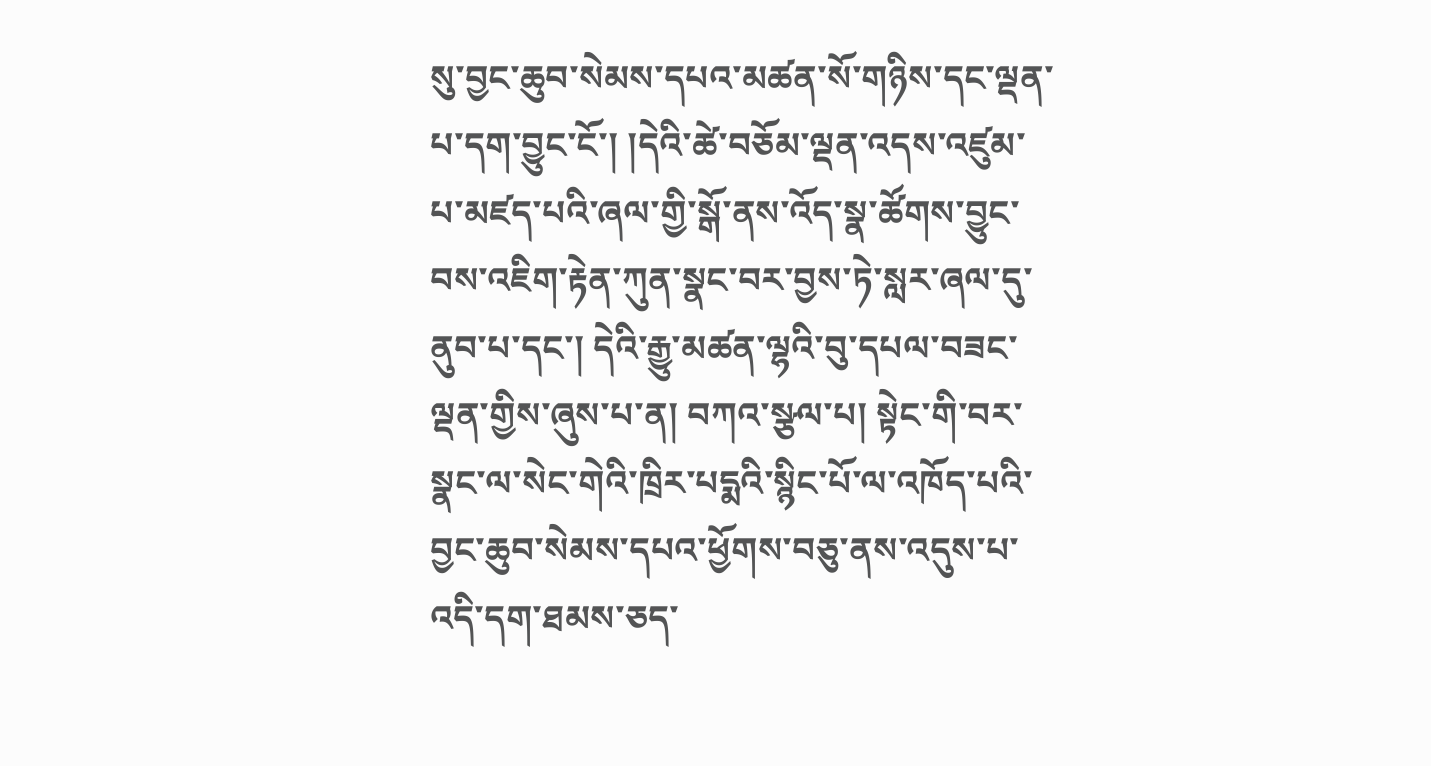སུ་བྱང་ཆུབ་སེམས་དཔའ་མཚན་སོ་གཉིས་དང་ལྡན་པ་དག་བྱུང་ངོ་། །དེའི་ཚེ་བཅོམ་ལྡན་འདས་འཛུམ་པ་མཛད་པའི་ཞལ་གྱི་སྒོ་ནས་འོད་སྣ་ཚོགས་བྱུང་བས་འཇིག་རྟེན་ཀུན་སྣང་བར་བྱས་ཏེ་སླར་ཞལ་དུ་ནུབ་པ་དང་། དེའི་རྒྱུ་མཚན་ལྷའི་བུ་དཔལ་བཟང་ལྡན་གྱིས་ཞུས་པ་ན། བཀའ་སྩལ་པ། སྟེང་གི་བར་སྣང་ལ་སེང་གེའི་ཁྲིར་པདྨའི་སྙིང་པོ་ལ་འཁོད་པའི་བྱང་ཆུབ་སེམས་དཔའ་ཕྱོགས་བཅུ་ནས་འདུས་པ་འདི་དག་ཐམས་ཅད་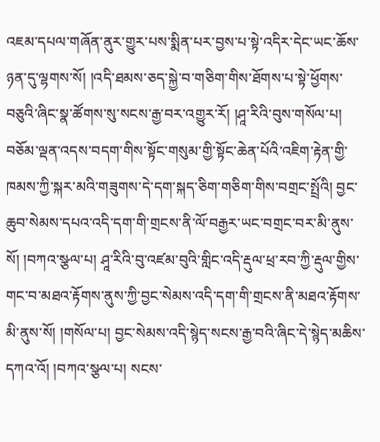འཇམ་དཔལ་གཞོན་ནུར་གྱུར་པས་སྨིན་པར་བྱས་པ་སྟེ་འདིར་དེང་ཡང་ཆོས་ཉན་དུ་ལྷགས་སོ། །འདི་ཐམས་ཅད་སྐྱེ་བ་གཅིག་གིས་ཐོགས་པ་སྟེ་ཕྱོགས་བཅུའི་ཞིང་སྣ་ཚོགས་སུ་སངས་རྒྱ་བར་འགྱུར་རོ། །ཤཱ་རིའི་བུས་གསོལ་པ། བཅོམ་ལྡན་འདས་བདག་གིས་སྟོང་གསུམ་གྱི་སྟོང་ཆེན་པོའི་འཇིག་རྟེན་གྱི་ཁམས་ཀྱི་སྐར་མའི་གཟུགས་དེ་དག་སྐད་ཅིག་གཅིག་གིས་བགྲང་སྤྲོའི། བྱང་ཆུབ་སེམས་དཔའ་འདི་དག་གི་གྲངས་ནི་ལོ་བརྒྱར་ཡང་བགྲང་བར་མི་ནུས་སོ། །བཀའ་སྩལ་པ། ཤཱ་རིའི་བུ་འཛམ་བུའི་གླིང་འདི་རྡུལ་ཕྲ་རབ་ཀྱི་རྡུལ་གྱིས་གང་བ་མཐའ་རྟོགས་ནུས་ཀྱི་བྱང་སེམས་འདི་དག་གི་གྲངས་ནི་མཐའ་རྟོགས་མི་ནུས་སོ། །གསོལ་པ། བྱང་སེམས་འདི་སྙེད་སངས་རྒྱ་བའི་ཞིང་དེ་སྙེད་མཆིས་དཀའ་འོ། །བཀའ་སྩལ་པ། སངས་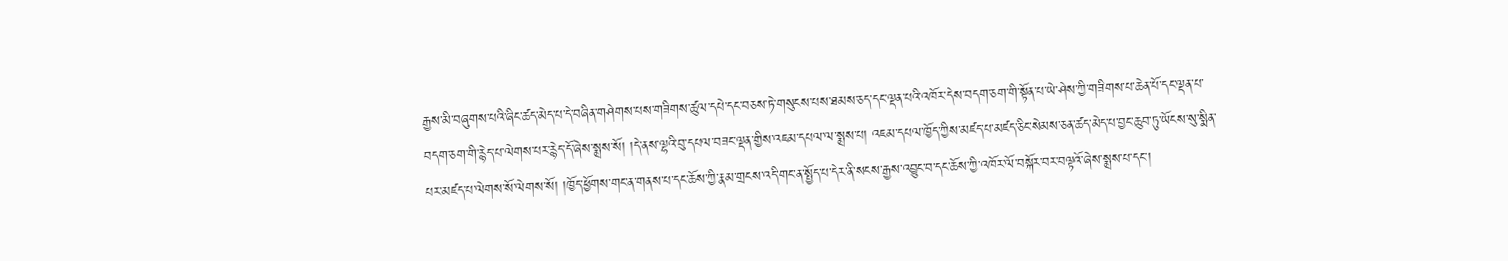རྒྱས་མི་བཞུགས་པའི་ཞིང་ཚད་མེད་པ་དེ་བཞིན་གཤེགས་པས་གཟིགས་ཚུལ་དཔེ་དང་བཅས་ཏེ་གསུངས་པས་ཐམས་ཅད་དང་ལྡན་པའི་འཁོར་དེས་བདག་ཅག་གི་སྟོན་པ་ཡེ་ཤེས་ཀྱི་གཟིགས་པ་ཆེན་པོ་དང་ལྡན་པ་བདག་ཅག་གི་རྙེད་པ་ལེགས་པར་རྙེད་དོ་ཞེས་སྨྲས་སོ། །དེ་ནས་ལྷའི་བུ་དཔལ་བཟང་ལྡན་གྱིས་འཇམ་དཔལ་ལ་སྨྲས་པ། འཇམ་དཔལ་ཁྱོད་ཀྱིས་མཛད་པ་མཛད་ཅིང་སེམས་ཅན་ཚད་མེད་པ་བྱང་ཆུབ་ཏུ་ཡོངས་སུ་སྨིན་པར་མཛད་པ་ལེགས་སོ་ལེགས་སོ། །ཁྱོད་ཕྱོགས་གང་ན་གནས་པ་དང་ཆོས་ཀྱི་རྣམ་གྲངས་འདི་གང་ན་སྤྱོད་པ་དེར་ནི་སངས་རྒྱས་འབྱུང་བ་དང་ཆོས་ཀྱི་འཁོར་ལོ་བསྐོར་བར་བལྟའོ་ཞེས་སྨྲས་པ་དང་།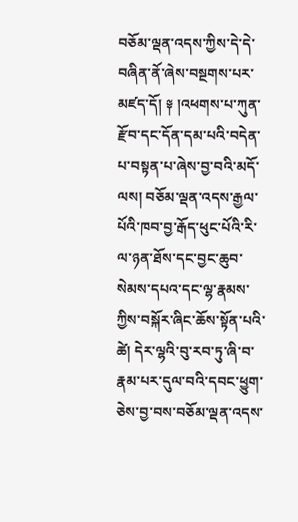བཅོམ་ལྡན་འདས་ཀྱིས་དེ་དེ་བཞིན་ནོ་ཞེས་བསྔགས་པར་མཛད་དོ། ༈ །འཕགས་པ་ཀུན་རྫོབ་དང་དོན་དམ་པའི་བདེན་པ་བསྟན་པ་ཞེས་བྱ་བའི་མདོ་ལས། བཅོམ་ལྡན་འདས་རྒྱལ་པོའི་ཁབ་བྱ་རྒོད་ཕུང་པོའི་རི་ལ་ཉན་ཐོས་དང་བྱང་ཆུབ་སེམས་དཔའ་དང་ལྷ་རྣམས་ཀྱིས་བསྐོར་ཞིང་ཆོས་སྟོན་པའི་ཚེ། དེར་ལྷའི་བུ་རབ་ཏུ་ཞི་བ་རྣམ་པར་དུལ་བའི་དབང་ཕྱུག་ཅེས་བྱ་བས་བཅོམ་ལྡན་འདས་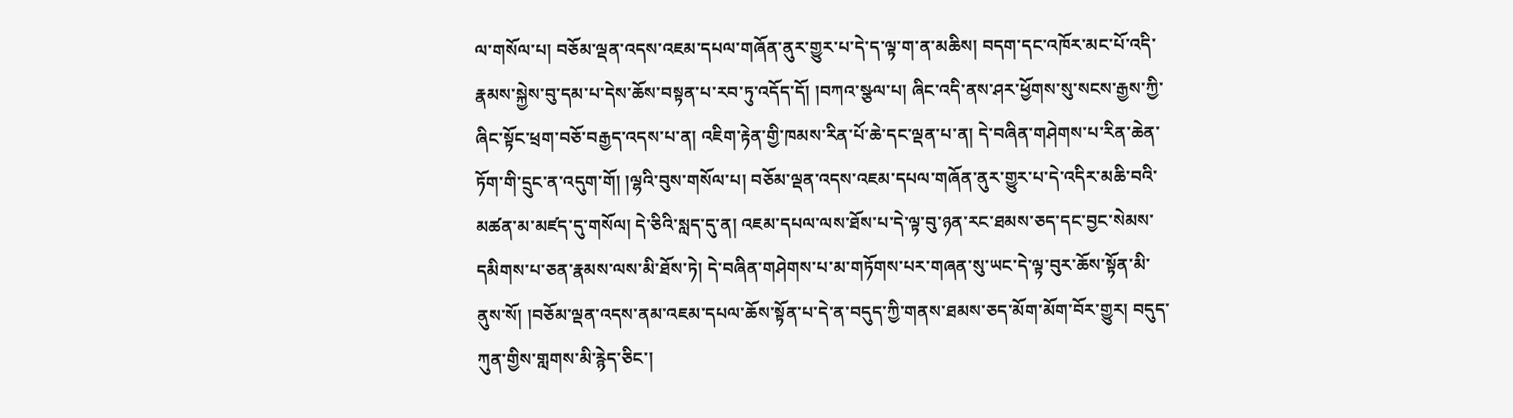ལ་གསོལ་པ། བཅོམ་ལྡན་འདས་འཇམ་དཔལ་གཞོན་ནུར་གྱུར་པ་དེ་ད་ལྟ་ག་ན་མཆིས། བདག་དང་འཁོར་མང་པོ་འདི་རྣམས་སྐྱེས་བུ་དམ་པ་དེས་ཆོས་བསྟན་པ་རབ་ཏུ་འདོད་དོ། །བཀའ་སྩལ་པ། ཞིང་འདི་ནས་ཤར་ཕྱོགས་སུ་སངས་རྒྱས་ཀྱི་ཞིང་སྟོང་ཕྲག་བཅོ་བརྒྱད་འདས་པ་ན། འཇིག་རྟེན་གྱི་ཁམས་རིན་པོ་ཆེ་དང་ལྡན་པ་ན། དེ་བཞིན་གཤེགས་པ་རིན་ཆེན་ཏོག་གི་དྲུང་ན་འདུག་གོ། །ལྷའི་བུས་གསོལ་པ། བཅོམ་ལྡན་འདས་འཇམ་དཔལ་གཞོན་ནུར་གྱུར་པ་དེ་འདིར་མཆི་བའི་མཚན་མ་མཛད་དུ་གསོལ། དེ་ཅིའི་སླད་དུ་ན། འཇམ་དཔལ་ལས་ཐོས་པ་དེ་ལྟ་བུ་ཉན་རང་ཐམས་ཅད་དང་བྱང་སེམས་དམིགས་པ་ཅན་རྣམས་ལས་མི་ཐོས་ཏེ། དེ་བཞིན་གཤེགས་པ་མ་གཏོགས་པར་གཞན་སུ་ཡང་དེ་ལྟ་བུར་ཆོས་སྟོན་མི་ནུས་སོ། །བཅོམ་ལྡན་འདས་ནམ་འཇམ་དཔལ་ཆོས་སྟོན་པ་དེ་ན་བདུད་ཀྱི་གནས་ཐམས་ཅད་མོག་མོག་བོར་གྱུར། བདུད་ཀུན་གྱིས་གླགས་མི་རྙེད་ཅིང་།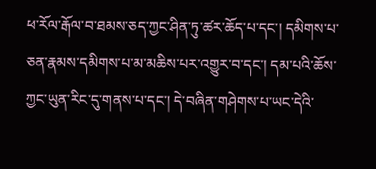ཕ་རོལ་རྒོལ་བ་ཐམས་ཅད་ཀྱང་ཤིན་ཏུ་ཚར་ཆོད་པ་དང་། དམིགས་པ་ཅན་རྣམས་དམིགས་པ་མ་མཆིས་པར་འགྱུར་བ་དང་། དམ་པའི་ཆོས་ཀྱང་ཡུན་རིང་དུ་གནས་པ་དང་། དེ་བཞིན་གཤེགས་པ་ཡང་དེའི་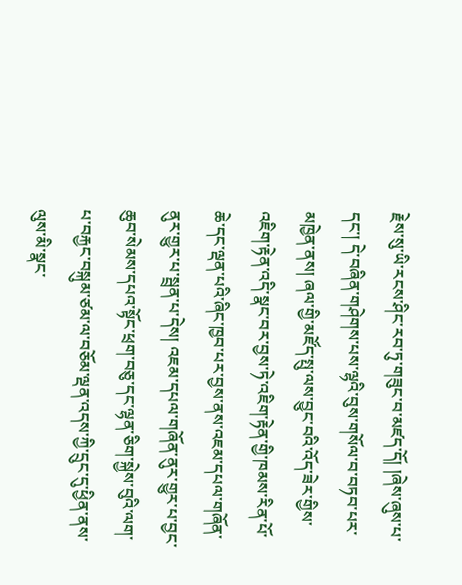རྗེས་སུ་ཡི་རངས་ཤིང་རབ་ཏུ་གཟུང་བ་མཛད་དོ། །ཞེས་ཞུས་པ་དང་། དེ་བཞིན་གཤེགས་པས་ལྷའི་བུས་གསོལ་བ་བཏབ་པར་མཁྱེན་ནས། ཞལ་གྱི་མཛོད་སྤུ་ལས་བྱུང་བའི་འོད་ཟེར་གྱིས་འཇིག་རྟེན་འདི་སྣང་བར་བྱས་ཏེ་འཇིག་རྟེན་གྱི་ཁམས་རིན་པོ་ཆེ་དང་ལྡན་པའི་ཞིང་ཁྱབ་པར་བྱས་ནས་འཇམ་དཔལ་གཞོན་ནུར་གྱུར་པ་སྦྲན་པ་དེས། འཇམ་དཔལ་གཞོན་ནུར་གྱུར་པ་བྱང་ཆུབ་སེམས་དཔའ་སྟོང་ཕྲག་བཅུ་དང་ལྷན་ཅིག་སྐྱེས་བུའི་ལག་པ་བརྐྱང་བསྐུམ་ཙམ་ལ་བཅོམ་ལྡན་འདས་ཀྱི་དྲུང་དུ་ཕྱིན་ནས་ལུས་མི་སྣང་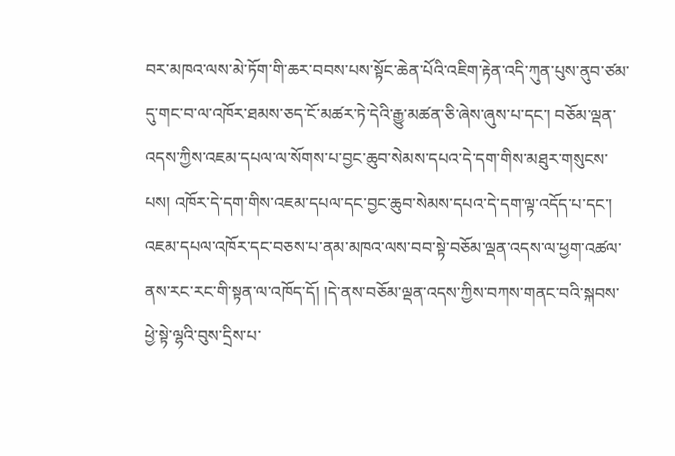བར་མཁའ་ལས་མེ་ཏོག་གི་ཆར་བབས་པས་སྟོང་ཆེན་པོའི་འཇིག་རྟེན་འདི་ཀུན་པུས་ནུབ་ཙམ་དུ་གང་བ་ལ་འཁོར་ཐམས་ཅད་ངོ་མཚར་ཏེ་དེའི་རྒྱུ་མཚན་ཅི་ཞེས་ཞུས་པ་དང་། བཅོམ་ལྡན་འདས་ཀྱིས་འཇམ་དཔལ་ལ་སོགས་པ་བྱང་ཆུབ་སེམས་དཔའ་དེ་དག་གིས་མཐུར་གསུངས་པས། འཁོར་དེ་དག་གིས་འཇམ་དཔལ་དང་བྱང་ཆུབ་སེམས་དཔའ་དེ་དག་ལྟ་འདོད་པ་དང་། འཇམ་དཔལ་འཁོར་དང་བཅས་པ་ནམ་མཁའ་ལས་བབ་སྟེ་བཅོམ་ལྡན་འདས་ལ་ཕྱག་འཚལ་ནས་རང་རང་གི་སྟན་ལ་འཁོད་དོ། །དེ་ནས་བཅོམ་ལྡན་འདས་ཀྱིས་བཀས་གནང་བའི་སྐབས་ཕྱེ་སྟེ་ལྷའི་བུས་དྲིས་པ་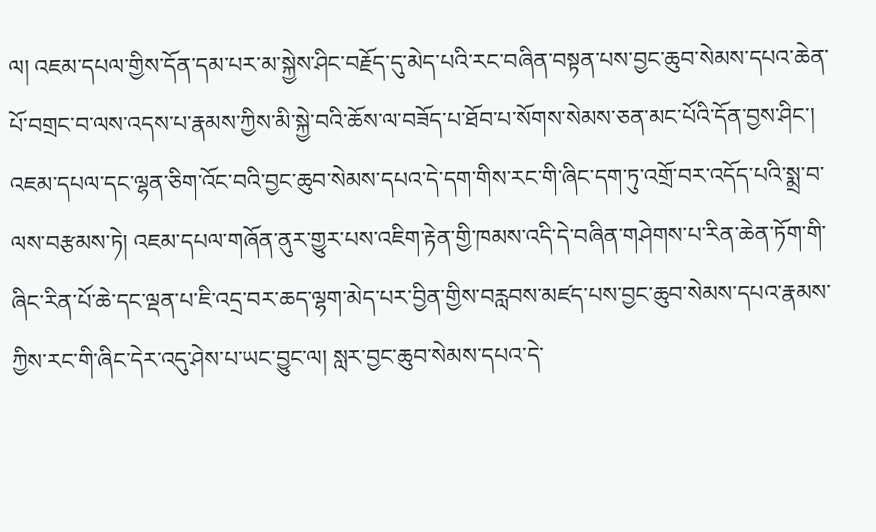ལ། འཇམ་དཔལ་གྱིས་དོན་དམ་པར་མ་སྐྱེས་ཤིང་བརྗོད་དུ་མེད་པའི་རང་བཞིན་བསྟན་པས་བྱང་ཆུབ་སེམས་དཔའ་ཆེན་པོ་བགྲང་བ་ལས་འདས་པ་རྣམས་ཀྱིས་མི་སྐྱེ་བའི་ཆོས་ལ་བཟོད་པ་ཐོབ་པ་སོགས་སེམས་ཅན་མང་པོའི་དོན་བྱས་ཤིང་། འཇམ་དཔལ་དང་ལྷན་ཅིག་འོང་བའི་བྱང་ཆུབ་སེམས་དཔའ་དེ་དག་གིས་རང་གི་ཞིང་དག་ཏུ་འགྲོ་བར་འདོད་པའི་སྨྲ་བ་ལས་བརྩམས་ཏེ། འཇམ་དཔལ་གཞོན་ནུར་གྱུར་པས་འཇིག་རྟེན་གྱི་ཁམས་འདི་དེ་བཞིན་གཤེགས་པ་རིན་ཆེན་ཏོག་གི་ཞིང་རིན་པོ་ཆེ་དང་ལྡན་པ་ཇི་འདྲ་བར་ཆད་ལྷག་མེད་པར་བྱིན་གྱིས་བརླབས་མཛད་པས་བྱང་ཆུབ་སེམས་དཔའ་རྣམས་ཀྱིས་རང་གི་ཞིང་དེར་འདུ་ཤེས་པ་ཡང་བྱུང་ལ། སླར་བྱང་ཆུབ་སེམས་དཔའ་དེ་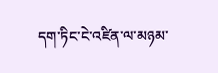དག་ཏིང་ངེ་འཛིན་ལ་མཉམ་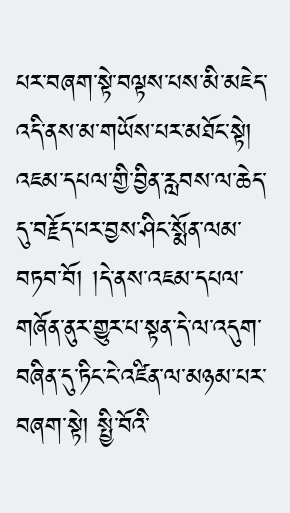པར་བཞག་སྟེ་བལྟས་པས་མི་མཇེད་འདི་ནས་མ་གཡོས་པར་མཐོང་སྟེ། འཇམ་དཔལ་གྱི་བྱིན་རླབས་ལ་ཆེད་དུ་བརྗོད་པར་བྱས་ཤིང་སྨོན་ལམ་བཏབ་བོ། །དེ་ནས་འཇམ་དཔལ་གཞོན་ནུར་གྱུར་པ་སྟན་དེ་ལ་འདུག་བཞིན་དུ་ཏིང་ངེ་འཛིན་ལ་མཉམ་པར་བཞག་སྟེ། སྤྱི་བོའི་